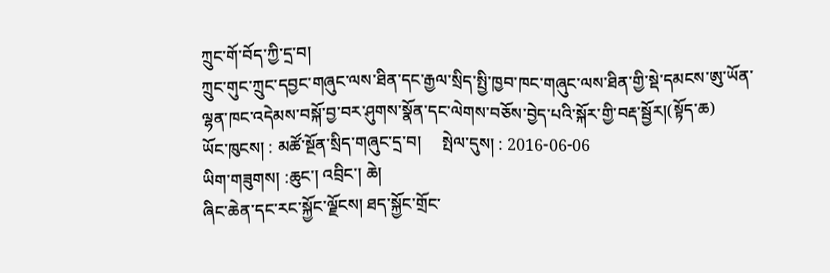ཀྲུང་གོ་བོད་ཀྱི་དྲ་བ།
ཀྲུང་གུང་ཀྲུང་དབྱང་གཞུང་ལས་ཐིན་དང་རྒྱལ་སྲིད་སྤྱི་ཁྱབ་ཁང་གཞུང་ལས་ཐིན་གྱི་སྡེ་དམངས་ཨུ་ཡོན་ལྷན་ཁང་འདེམས་བསྐོ་བྱ་བར་ཤུགས་སྣོན་དང་ལེགས་བཅོས་བྱེད་པའི་སྐོར་གྱི་བརྡ་སྦྱོར།(སྟོད་ཆ)
ཡོང་ཁུངས། : མཚོ་སྔོན་སྲིད་གཞུང་དྲ་བ།     སྤེལ་དུས། : 2016-06-06
ཡིག་གཟུགས། :ཆུང་། འབྲིང་། ཆེ།
ཞིང་ཆེན་དང་རང་སྐྱོང་ལྗོངས། ཐད་སྐྱོང་གྲོང་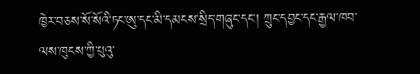ཁྱེར་བཅས་སོ་སོའི་ཏང་ཨུ་དང་མི་དམངས་སྲིད་གཞུང་དང་། ཀྲུང་དབྱང་དང་རྒྱལ་ཁབ་ལས་ཁུངས་ཀྱི་པུའུ་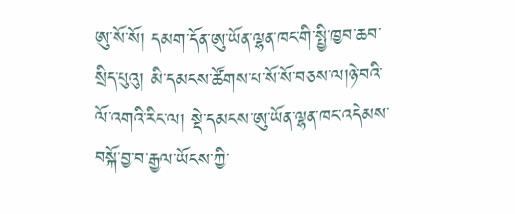ཨུ་སོ་སོ། དམག་དོན་ཨུ་ཡོན་ལྷན་ཁང་གི་སྤྱི་ཁྱབ་ཆབ་སྲིད་པུའུ། མི་དམངས་ཚོགས་པ་སོ་སོ་བཅས་ལ།ཉེ་བའི་ལོ་འགའི་རིང་ལ། སྡེ་དམངས་ཨུ་ཡོན་ལྷན་ཁང་འདེམས་བསྐོ་བྱ་བ་རྒྱལ་ཡོངས་ཀྱི་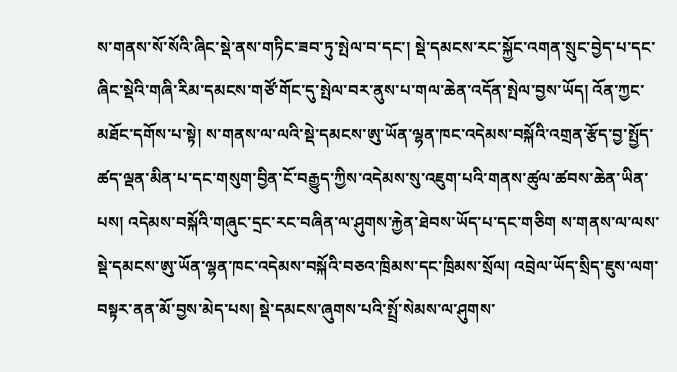ས་གནས་སོ་སོའི་ཞིང་སྡེ་ནས་གཏིང་ཟབ་ཏུ་སྤེལ་བ་དང་། སྡེ་དམངས་རང་སྐྱོང་འགན་སྲུང་བྱེད་པ་དང་ཞིང་སྡེའི་གཞི་རིམ་དམངས་གཙོ་གོང་དུ་སྤེལ་བར་ནུས་པ་གལ་ཆེན་འདོན་སྤེལ་བྱས་ཡོད། འོན་ཀྱང་མཐོང་དགོས་པ་སྟེ། ས་གནས་ལ་ལའི་སྡེ་དམངས་ཨུ་ཡོན་ལྷན་ཁང་འདེམས་བསྐོའི་འགྲན་རྩོད་བྱ་སྤྱོད་ཚད་ལྡན་མིན་པ་དང་གསུག་བྱིན་ངོ་བརྒྱུད་ཀྱིས་འདེམས་སུ་འཇུག་པའི་གནས་ཚུལ་ཚབས་ཆེན་ཡིན་པས། འདེམས་བསྐོའི་གཞུང་དྲང་རང་བཞིན་ལ་ཤུགས་རྐྱེན་ཐེབས་ཡོད་པ་དང་གཅིག ས་གནས་ལ་ལས་སྡེ་དམངས་ཨུ་ཡོན་ལྷན་ཁང་འདེམས་བསྐོའི་བཅའ་ཁྲིམས་དང་ཁྲིམས་སྲོལ། འབྲེལ་ཡོད་སྲིད་ཇུས་ལག་བསྟར་ནན་མོ་བྱས་མེད་པས། སྡེ་དམངས་ཞུགས་པའི་སྤྲོ་སེམས་ལ་ཤུགས་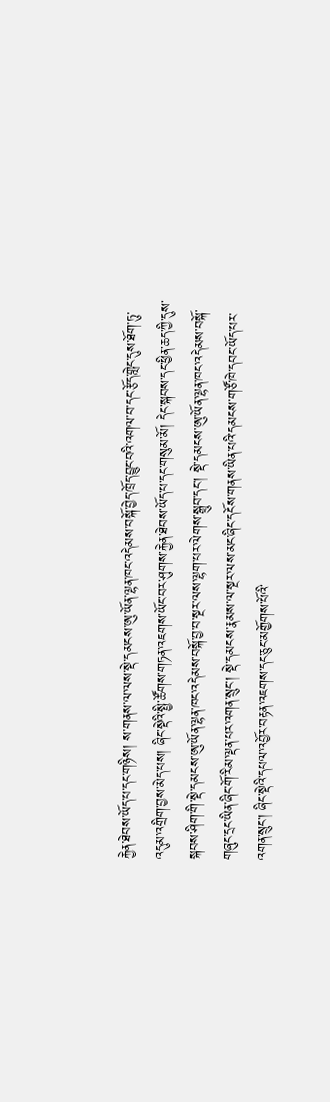རྐྱེན་ཐེབས་ཡོད་པ་དང་གཉིས། ས་གནས་ལ་ལས་སྡེ་དམངས་ཨུ་ཡོན་ལྷན་ཁང་འདེམས་བསྐོ་བྱེད་ཁྲོད་བྱུང་བའི་འགལ་བ་དང་རྩོད་གླེང་དུས་ཐོག་ཏུ་འདུམ་འགྲིག་བྱས་མེད་པས། ཞིང་སྡེའི་སྤྱི་ཚོགས་གཏན་འཇགས་ཡོང་བར་ཤུགས་རྐྱེན་ཐེབས་ཡོད་པ་དང་གསུམ་མོ། དེང་སྐབས་དང་ཕྱིན་ཆད་ཀྱི་དུས་སྐབས་ཤིག་གི་སྡེ་དམངས་ཨུ་ཡོན་ལྷན་ཁང་འདེམས་བསྐོ་བྱ་བ་སྔར་ལས་ལྷག་པར་ལེགས་སྒྲུབ་དང་། སྡེ་དམངས་ཨུ་ཡོན་ལྷན་ཁང་འདེམས་བསྐོ་གཞུང་དྲང་ཡིན་ཞིང་གོ་རིམ་ལྡན་པར་འགན་སྲུང་། སྡེ་དམངས་རྣམས་ལ་སྔར་ལས་མང་ཞིང་དངོས་གནས་ཡིན་པའི་དམངས་གཙོ་ཁེ་དབང་ཡོད་པར་འགན་སྲུང་། ཞིང་སྡེའི་དཔལ་འབྱོར་བརྟན་འཇགས་དང་ཅུང་མགྱོགས་པོའི་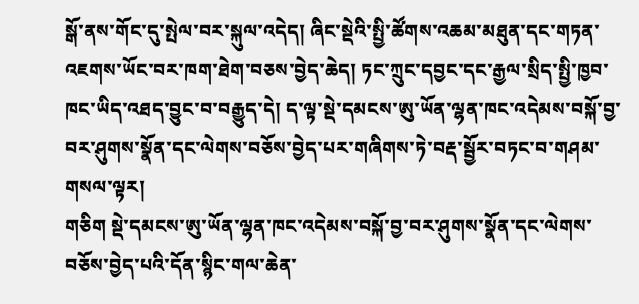སྒོ་ནས་གོང་དུ་སྤེལ་བར་སྐུལ་འདེད། ཞིང་སྡེའི་སྤྱི་ཚོགས་འཆམ་མཐུན་དང་གཏན་འཇགས་ཡོང་བར་ཁག་ཐེག་བཅས་བྱེད་ཆེད། ཏང་ཀྲུང་དབྱང་དང་རྒྱལ་སྲིད་སྤྱི་ཁྱབ་ཁང་ཡིད་འཐད་བྱུང་བ་བརྒྱུད་དེ། ད་ལྟ་སྡེ་དམངས་ཨུ་ཡོན་ལྷན་ཁང་འདེམས་བསྐོ་བྱ་བར་ཤུགས་སྣོན་དང་ལེགས་བཅོས་བྱེད་པར་གཞིགས་ཏེ་བརྡ་སྦྱོར་བཏང་བ་གཤམ་གསལ་ལྟར།
གཅིག སྡེ་དམངས་ཨུ་ཡོན་ལྷན་ཁང་འདེམས་བསྐོ་བྱ་བར་ཤུགས་སྣོན་དང་ལེགས་བཅོས་བྱེད་པའི་དོན་སྙིང་གལ་ཆེན་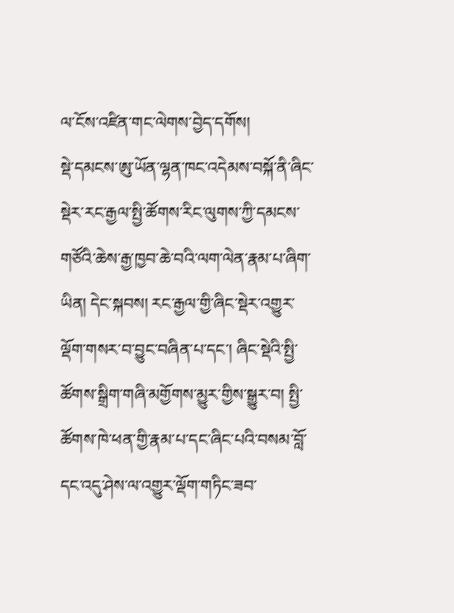ལ་ངོས་འཛིན་གང་ལེགས་བྱེད་དགོས།
སྡེ་དམངས་ཨུ་ཡོན་ལྷན་ཁང་འདེམས་བསྐོ་ནི་ཞིང་སྡེར་རང་རྒྱལ་སྤྱི་ཚོགས་རིང་ལུགས་ཀྱི་དམངས་གཙོའི་ཆེས་རྒྱ་ཁྱབ་ཆེ་བའི་ལག་ལེན་རྣམ་པ་ཞིག་ཡིན། དེང་སྐབས། རང་རྒྱལ་གྱི་ཞིང་སྡེར་འགྱུར་ལྡོག་གསར་བ་བྱུང་བཞིན་པ་དང་། ཞིང་སྡེའི་སྤྱི་ཚོགས་སྒྲིག་གཞི་མགྱོགས་མྱུར་གྱིས་སྒྱུར་བ། སྤྱི་ཚོགས་ཁེ་ཕན་གྱི་རྣམ་པ་དང་ཞིང་པའི་བསམ་བློ་དང་འདུ་ཤེས་ལ་འགྱུར་ལྡོག་གཏིང་ཟབ་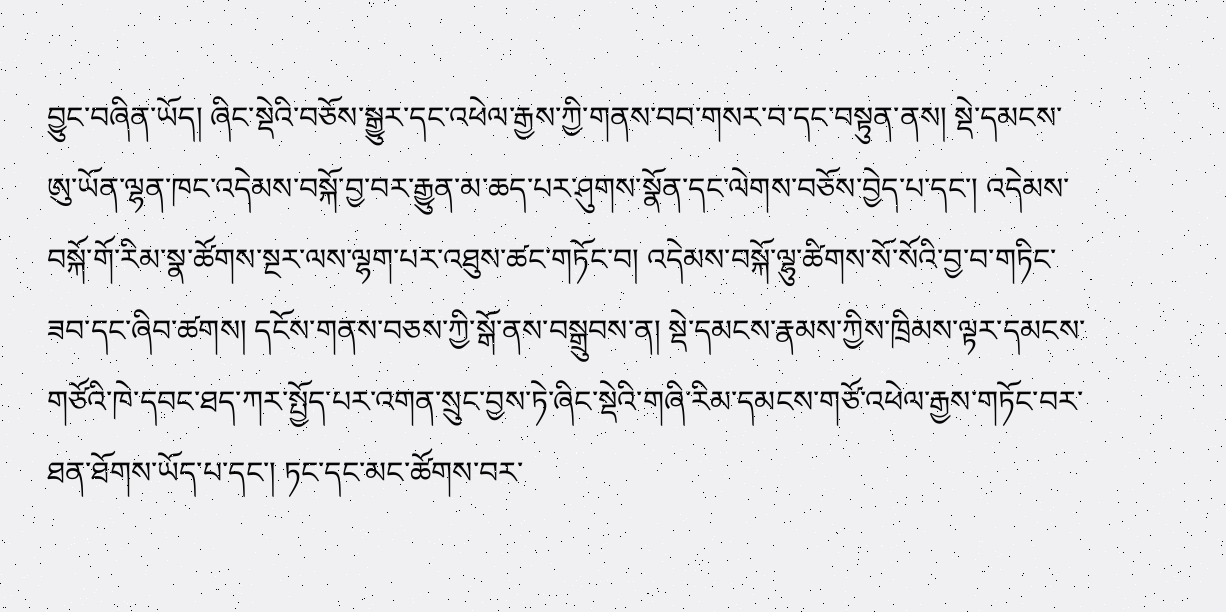བྱུང་བཞིན་ཡོད། ཞིང་སྡེའི་བཅོས་སྒྱུར་དང་འཕེལ་རྒྱས་ཀྱི་གནས་བབ་གསར་བ་དང་བསྟུན་ནས། སྡེ་དམངས་ཨུ་ཡོན་ལྷན་ཁང་འདེམས་བསྐོ་བྱ་བར་རྒྱུན་མ་ཆད་པར་ཤུགས་སྣོན་དང་ལེགས་བཅོས་བྱེད་པ་དང་། འདེམས་བསྐོ་གོ་རིམ་སྣ་ཚོགས་སྔར་ལས་ལྷག་པར་འཐུས་ཚང་གཏོང་བ། འདེམས་བསྐོ་ལྷུ་ཚིགས་སོ་སོའི་བྱ་བ་གཏིང་ཟབ་དང་ཞིབ་ཚགས། དངོས་གནས་བཅས་ཀྱི་སྒོ་ནས་བསྒྲུབས་ན། སྡེ་དམངས་རྣམས་ཀྱིས་ཁྲིམས་ལྟར་དམངས་གཙོའི་ཁེ་དབང་ཐད་ཀར་སྤྱོད་པར་འགན་སྲུང་བྱས་ཏེ་ཞིང་སྡེའི་གཞི་རིམ་དམངས་གཙོ་འཕེལ་རྒྱས་གཏོང་བར་ཐན་ཐོགས་ཡོད་པ་དང་། ཏང་དང་མང་ཚོགས་བར་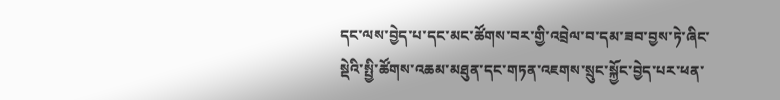དང་ལས་བྱེད་པ་དང་མང་ཚོགས་བར་གྱི་འབྲེལ་བ་དམ་ཟབ་བྱས་ཏེ་ཞིང་སྡེའི་སྤྱི་ཚོགས་འཆམ་མཐུན་དང་གཏན་འཇགས་སྲུང་སྐྱོང་བྱེད་པར་ཕན་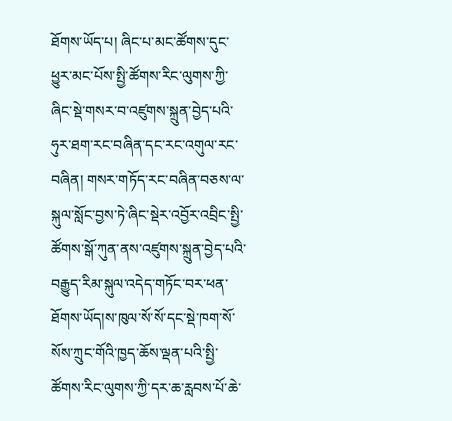ཐོགས་ཡོད་པ། ཞིང་པ་མང་ཚོགས་དུང་ཕྱུར་མང་པོས་སྤྱི་ཚོགས་རིང་ལུགས་ཀྱི་ཞིང་སྡེ་གསར་བ་འཛུགས་སྐྲུན་བྱེད་པའི་ཧུར་ཐག་རང་བཞིན་དང་རང་འགུལ་རང་བཞིན། གསར་གཏོད་རང་བཞིན་བཅས་ལ་སྐུལ་སློང་བྱས་ཏེ་ཞིང་སྡེར་འབྱོར་འབྲིང་སྤྱི་ཚོགས་སྒོ་ཀུན་ནས་འཛུགས་སྐྲུན་བྱེད་པའི་བརྒྱུད་རིམ་སྐུལ་འདེད་གཏོང་བར་ཕན་ཐོགས་ཡོད།ས་ཁུལ་སོ་སོ་དང་སྡེ་ཁག་སོ་སོས་ཀྲུང་གོའི་ཁྱད་ཆོས་ལྡན་པའི་སྤྱི་ཚོགས་རིང་ལུགས་ཀྱི་དར་ཆ་རླབས་པོ་ཆེ་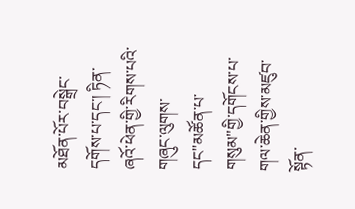མཐོན་པོར་བསྒྲེང་དགོས་པ་དང་། ཏིན་ཞའོ་ཕེན་གྱི་རིགས་པའི་གཞུང་ལུགས་དང"མཚོན་པ་གསུམ"གྱི་དགོངས་པ་གལ་ཆེན་གྱིས་མཛུབ་སྟོན་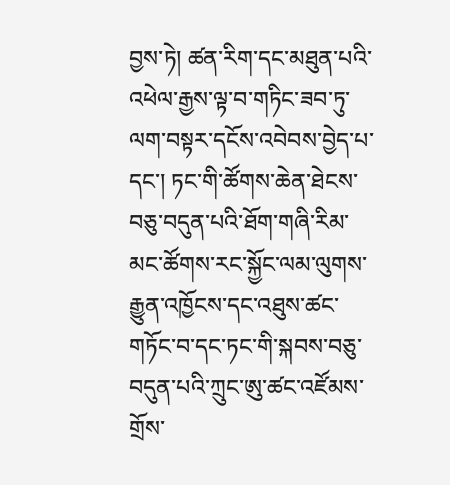བྱས་ཏེ། ཚན་རིག་དང་མཐུན་པའི་འཕེལ་རྒྱས་ལྟ་བ་གཏིང་ཟབ་ཏུ་ལག་བསྟར་དངོས་འབེབས་བྱེད་པ་དང་། ཏང་གི་ཚོགས་ཆེན་ཐེངས་བཅུ་བདུན་པའི་ཐོག་གཞི་རིམ་མང་ཚོགས་རང་སྐྱོང་ལམ་ལུགས་རྒྱུན་འཁྱོངས་དང་འཐུས་ཚང་གཏོང་བ་དང་ཏང་གི་སྐབས་བཅུ་བདུན་པའི་ཀྲུང་ཨུ་ཚང་འཛོམས་གྲོས་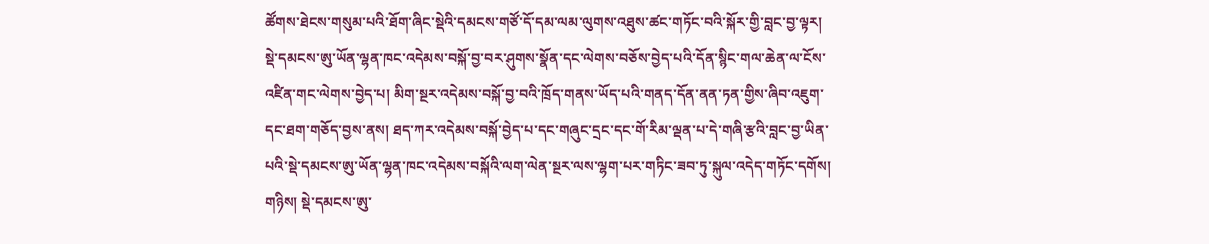ཚོགས་ཐེངས་གསུམ་པའི་ཐོག་ཞིང་སྡེའི་དམངས་གཙོ་དོ་དམ་ལམ་ལུགས་འཐུས་ཚང་གཏོང་བའི་སྐོར་གྱི་བླང་བྱ་ལྟར། སྡེ་དམངས་ཨུ་ཡོན་ལྷན་ཁང་འདེམས་བསྐོ་བྱ་བར་ཤུགས་སྣོན་དང་ལེགས་བཅོས་བྱེད་པའི་དོན་སྙིང་གལ་ཆེན་ལ་ངོས་འཛིན་གང་ལེགས་བྱེད་པ། མིག་སྔར་འདེམས་བསྐོ་བྱ་བའི་ཁྲོད་གནས་ཡོད་པའི་གནད་དོན་ནན་ཏན་གྱིས་ཞིབ་འཇུག་དང་ཐག་གཅོད་བྱས་ནས། ཐད་ཀར་འདེམས་བསྐོ་བྱེད་པ་དང་གཞུང་དྲང་དང་གོ་རིམ་ལྡན་པ་དེ་གཞི་རྩའི་བླང་བྱ་ཡིན་པའི་སྡེ་དམངས་ཨུ་ཡོན་ལྷན་ཁང་འདེམས་བསྐོའི་ལག་ལེན་སྔར་ལས་ལྷག་པར་གཏིང་ཟབ་ཏུ་སྐུལ་འདེད་གཏོང་དགོས།
གཉིས། སྡེ་དམངས་ཨུ་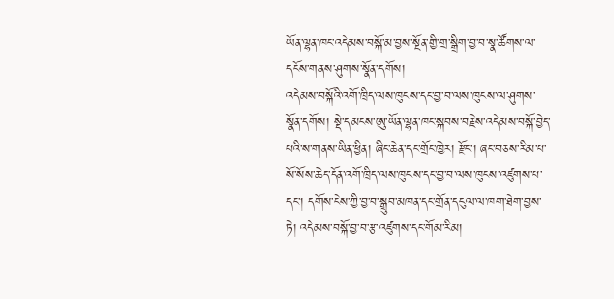ཡོན་ལྷན་ཁང་འདེམས་བསྐོ་མ་བྱས་སྔོན་གྱི་གྲ་སྒྲིག་བྱ་བ་སྣ་ཚོགས་ལ་དངོས་གནས་ཤུགས་སྣོན་དགོས།
འདེམས་བསྐོའི་འགོ་ཁྲིད་ལས་ཁུངས་དང་བྱ་བ་ལས་ཁུངས་ལ་ཤུགས་སྣོན་དགོས། སྡེ་དམངས་ཨུ་ཡོན་ལྷན་ཁང་སྐབས་བརྗེས་འདེམས་བསྐོ་བྱེད་པའི་ས་གནས་ཡིན་ཕྱིན། ཞིང་ཆེན་དང་གྲོང་ཁྱེར། རྫོང་། ཞང་བཅས་རིམ་པ་སོ་སོས་ཆེད་དོན་འགོ་ཁྲིད་ལས་ཁུངས་དང་བྱ་བ་ལས་ཁུངས་འཛུགས་པ་དང་། དགོས་ངེས་ཀྱི་བྱ་བ་སྒྲུབ་མཁན་དང་གྲོན་དངུལ་ལ་ཁག་ཐེག་བྱས་ཏེ། འདེམས་བསྐོ་བྱ་བ་རྩ་འཛུགས་དང་གོམ་རིམ།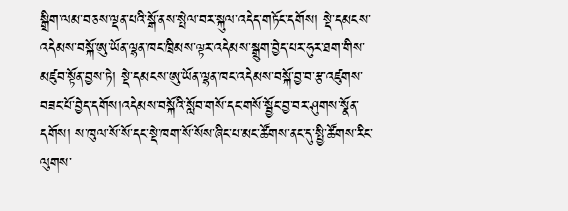སྒྲིག་ལམ་བཅས་ལྡན་པའི་སྒོ་ནས་སྤེལ་བར་སྐུལ་འདེད་གཏོང་དགོས། སྡེ་དམངས་འདེམས་བསྐོ་ཨུ་ཡོན་ལྷན་ཁང་ཁྲིམས་ལྟར་འདེམས་སྒྲུག་བྱེད་པར་ཧུར་ཐག་གིས་མཛུབ་སྟོན་བྱས་ཏེ། སྡེ་དམངས་ཨུ་ཡོན་ལྷན་ཁང་འདེམས་བསྐོ་བྱ་བ་རྩ་འཛུགས་བཟང་པོ་བྱེད་དགོས།འདེམས་བསྐོའི་སློབ་གསོ་དང་གསོ་སྦྱོང་བྱ་བར་ཤུགས་སྣོན་དགོས། ས་ཁུལ་སོ་སོ་དང་སྡེ་ཁག་སོ་སོས་ཞིང་པ་མང་ཚོགས་ནང་དུ་སྤྱི་ཚོགས་རིང་ལུགས་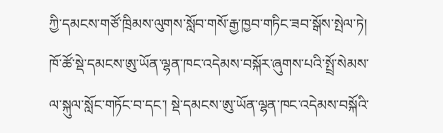ཀྱི་དམངས་གཙོ་ཁྲིམས་ལུགས་སློབ་གསོ་རྒྱ་ཁྱབ་གཏིང་ཟབ་སྒོས་སྤེལ་ཏེ། ཁོ་ཚོ་སྡེ་དམངས་ཨུ་ཡོན་ལྷན་ཁང་འདེམས་བསྐོར་ཞུགས་པའི་སྤྲོ་སེམས་ལ་སྐུལ་སློང་གཏོང་བ་དང་། སྡེ་དམངས་ཨུ་ཡོན་ལྷན་ཁང་འདེམས་བསྐོའི་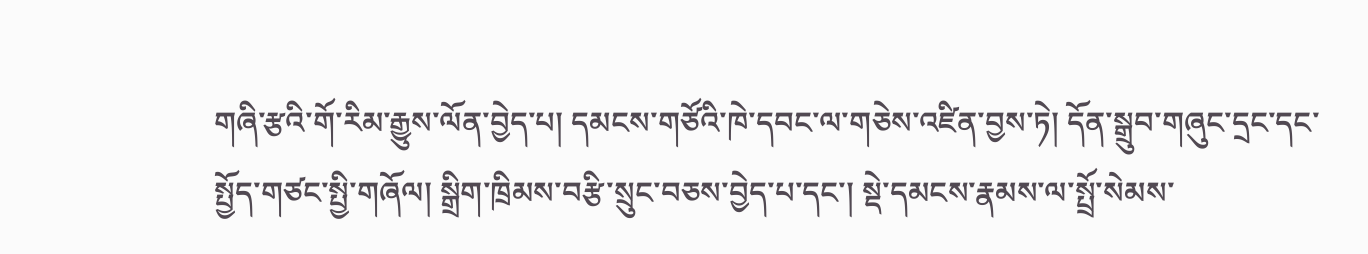གཞི་རྩའི་གོ་རིམ་རྒྱུས་ལོན་བྱེད་པ། དམངས་གཙོའི་ཁེ་དབང་ལ་གཅེས་འཛིན་བྱས་ཏེ། དོན་སྒྲུབ་གཞུང་དྲང་དང་སྤྱོད་གཙང་སྤྱི་གཞོལ། སྒྲིག་ཁྲིམས་བརྩི་སྲུང་བཅས་བྱེད་པ་དང་། སྡེ་དམངས་རྣམས་ལ་སྤྲོ་སེམས་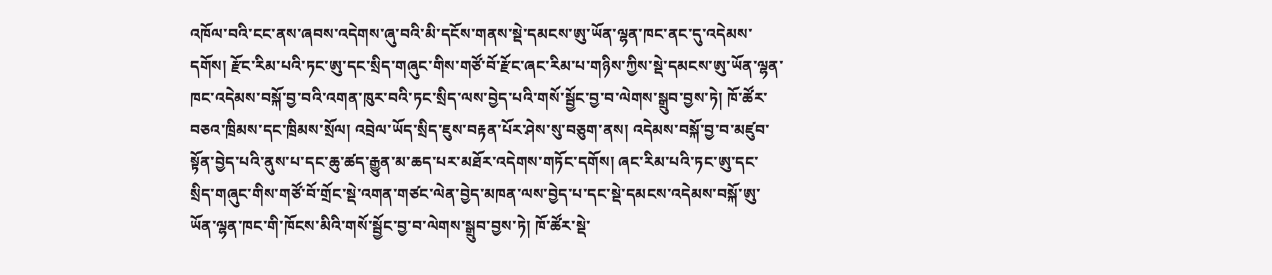འཁོལ་བའི་ངང་ནས་ཞབས་འདེགས་ཞུ་བའི་མི་དངོས་གནས་སྡེ་དམངས་ཨུ་ཡོན་ལྷན་ཁང་ནང་དུ་འདེམས་དགོས། རྫོང་རིམ་པའི་ཏང་ཨུ་དང་སྲིད་གཞུང་གིས་གཙོ་བོ་རྫོང་ཞང་རིམ་པ་གཉིས་ཀྱིས་སྡེ་དམངས་ཨུ་ཡོན་ལྷན་ཁང་འདེམས་བསྐོ་བྱ་བའི་འགན་ཁུར་བའི་ཏང་སྲིད་ལས་བྱེད་པའི་གསོ་སྦྱོང་བྱ་བ་ལེགས་སྒྲུབ་བྱས་ཏེ། ཁོ་ཚོར་བཅའ་ཁྲིམས་དང་ཁྲིམས་སྲོལ། འབྲེལ་ཡོད་སྲིད་ཇུས་བརྟན་པོར་ཤེས་སུ་བཅུག་ནས། འདེམས་བསྐོ་བྱ་བ་མཛུབ་སྟོན་བྱེད་པའི་ནུས་པ་དང་ཆུ་ཚད་རྒྱུན་མ་ཆད་པར་མཐོར་འདེགས་གཏོང་དགོས། ཞང་རིམ་པའི་ཏང་ཨུ་དང་སྲིད་གཞུང་གིས་གཙོ་བོ་གྲོང་སྡེ་འགན་གཙང་ལེན་བྱེད་མཁན་ལས་བྱེད་པ་དང་སྡེ་དམངས་འདེམས་བསྐོ་ཨུ་ཡོན་ལྷན་ཁང་གི་ཁོངས་མིའི་གསོ་སྦྱོང་བྱ་བ་ལེགས་སྒྲུབ་བྱས་ཏེ། ཁོ་ཚོར་སྡེ་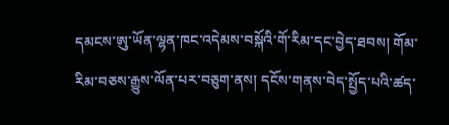དམངས་ཨུ་ཡོན་ལྷན་ཁང་འདེམས་བསྐོའི་གོ་རིམ་དང་བྱེད་ཐབས། གོམ་རིམ་བཅས་རྒྱུས་ལོན་པར་བཅུག་ནས། དངོས་གནས་བེད་སྤྱོད་པའི་ཚད་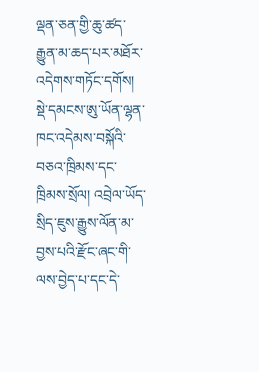ལྡན་ཅན་གྱི་ཆུ་ཚད་རྒྱུན་མ་ཆད་པར་མཐོར་འདེགས་གཏོང་དགོས། སྡེ་དམངས་ཨུ་ཡོན་ལྷན་ཁང་འདེམས་བསྐོའི་བཅའ་ཁྲིམས་དང་ཁྲིམས་སྲོལ། འབྲེལ་ཡོད་སྲིད་ཇུས་རྒྱུས་ལོན་མ་བྱས་པའི་རྫོང་ཞང་གི་ལས་བྱེད་པ་དང་དེ་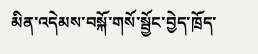མིན་འདེམས་བསྐོ་གསོ་སྦྱོང་བྱེད་ཁྲོད་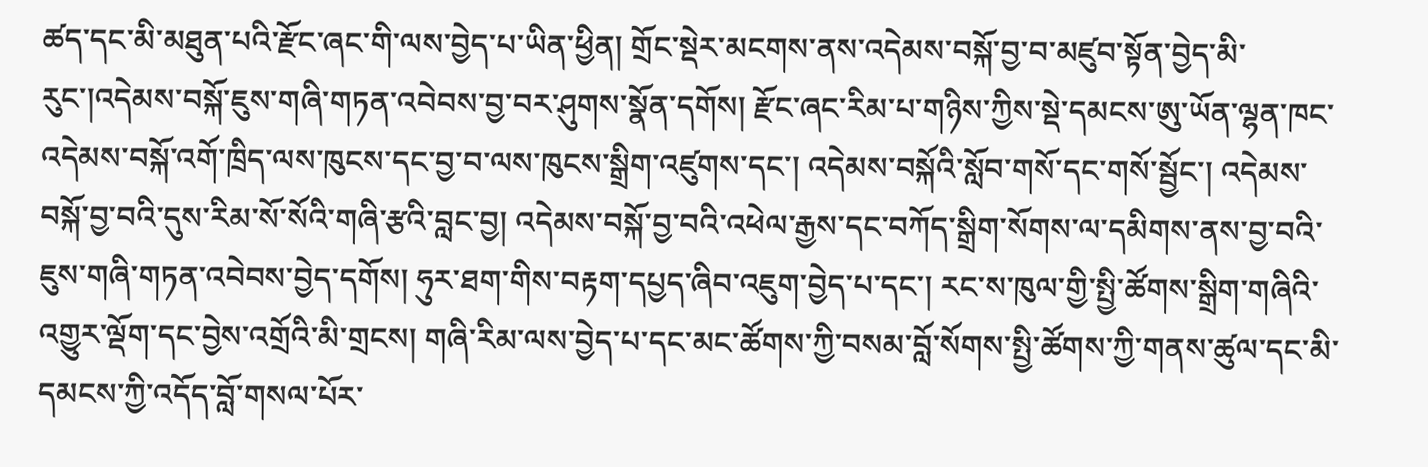ཚད་དང་མི་མཐུན་པའི་རྫོང་ཞང་གི་ལས་བྱེད་པ་ཡིན་ཕྱིན། གྲོང་སྡེར་མངགས་ནས་འདེམས་བསྐོ་བྱ་བ་མཛུབ་སྟོན་བྱེད་མི་རུང་།འདེམས་བསྐོ་ཇུས་གཞི་གཏན་འབེབས་བྱ་བར་ཤུགས་སྣོན་དགོས། རྫོང་ཞང་རིམ་པ་གཉིས་ཀྱིས་སྡེ་དམངས་ཨུ་ཡོན་ལྷན་ཁང་འདེམས་བསྐོ་འགོ་ཁྲིད་ལས་ཁུངས་དང་བྱ་བ་ལས་ཁུངས་སྒྲིག་འཛུགས་དང་། འདེམས་བསྐོའི་སློབ་གསོ་དང་གསོ་སྦྱོང་། འདེམས་བསྐོ་བྱ་བའི་དུས་རིམ་སོ་སོའི་གཞི་རྩའི་བླང་བྱ། འདེམས་བསྐོ་བྱ་བའི་འཕེལ་རྒྱས་དང་བཀོད་སྒྲིག་སོགས་ལ་དམིགས་ནས་བྱ་བའི་ཇུས་གཞི་གཏན་འབེབས་བྱེད་དགོས། ཧུར་ཐག་གིས་བརྟག་དཔྱད་ཞིབ་འཇུག་བྱེད་པ་དང་། རང་ས་ཁུལ་གྱི་སྤྱི་ཚོགས་སྒྲིག་གཞིའི་འགྱུར་ལྡོག་དང་བྱེས་འགྲོའི་མི་གྲངས། གཞི་རིམ་ལས་བྱེད་པ་དང་མང་ཚོགས་ཀྱི་བསམ་བློ་སོགས་སྤྱི་ཚོགས་ཀྱི་གནས་ཚུལ་དང་མི་དམངས་ཀྱི་འདོད་བློ་གསལ་པོར་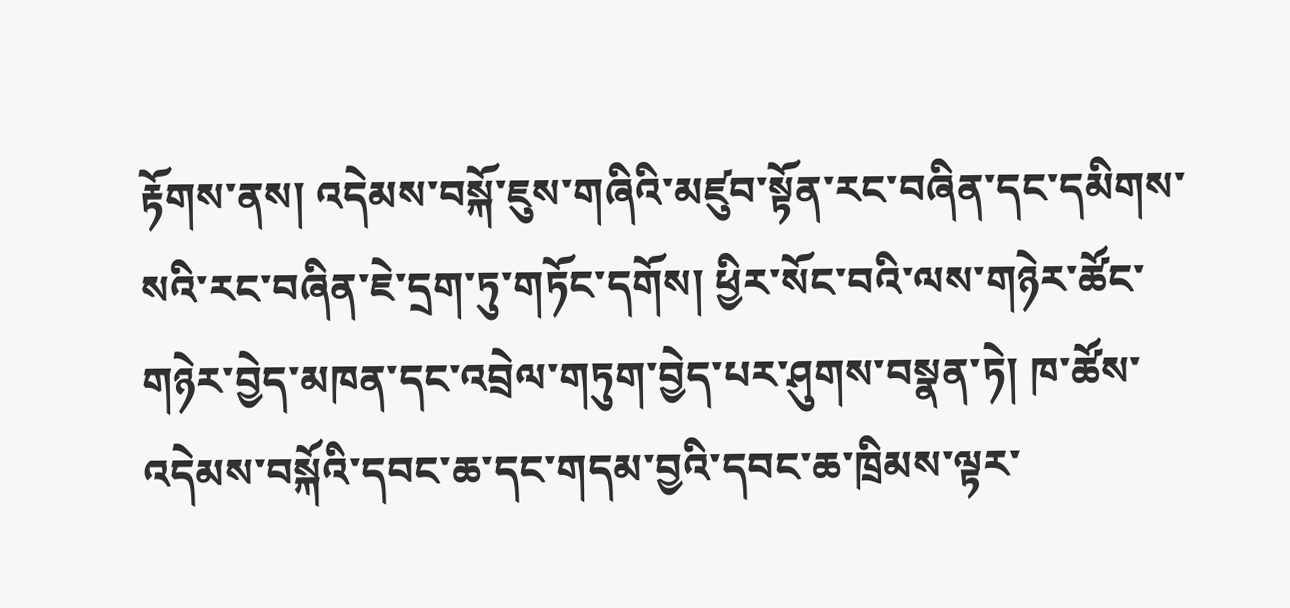རྟོགས་ནས། འདེམས་བསྐོ་ཇུས་གཞིའི་མཛུབ་སྟོན་རང་བཞིན་དང་དམིགས་སའི་རང་བཞིན་ཇེ་དྲག་ཏུ་གཏོང་དགོས། ཕྱིར་སོང་བའི་ལས་གཉེར་ཚོང་གཉེར་བྱེད་མཁན་དང་འབྲེལ་གཏུག་བྱེད་པར་ཤུགས་བསྣན་ཏེ། ཁ་ཚོས་འདེམས་བསྐོའི་དབང་ཆ་དང་གདམ་བྱའི་དབང་ཆ་ཁྲིམས་ལྟར་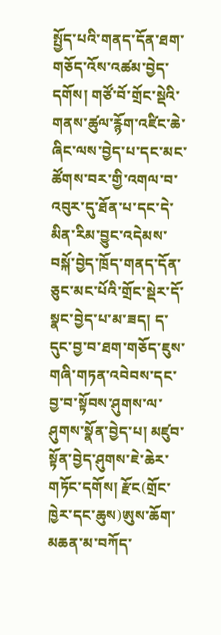སྤྱོད་པའི་གནད་དོན་ཐག་གཅོད་འོས་འཚམ་བྱེད་དགོས། གཙོ་བོ་གྲོང་སྡེའི་གནས་ཚུལ་རྙོག་འཛིང་ཆེ་ཞིང་ལས་བྱེད་པ་དང་མང་ཚོགས་བར་གྱི་འགལ་བ་འབུར་དུ་ཐོན་པ་དང་དེ་མིན་རིམ་བྱུང་འདེམས་བསྐོ་བྱེད་ཁྲོད་གནད་དོན་ཅུང་མང་པོའི་གྲོང་སྡེར་དོ་སྣང་བྱེད་པ་མ་ཟད། ད་དུང་བྱ་བ་ཐག་གཅོད་ཇུས་གཞི་གཏན་འབེབས་དང་བྱ་བ་སྟོབས་ཤུགས་ལ་ཤུགས་སྣོན་བྱེད་པ། མཛུབ་སྟོན་བྱེད་ཤུགས་ཇེ་ཆེར་གཏོང་དགོས། རྫོང(གྲོང་ཁྱེར་དང་ཆུས)ཨུས་ཆོག་མཆན་མ་བཀོད་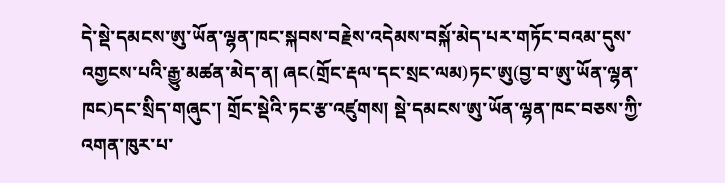དེ་སྡེ་དམངས་ཨུ་ཡོན་ལྷན་ཁང་སྐབས་བརྗེས་འདེམས་བསྐོ་མེད་པར་གཏོང་བའམ་དུས་འགྱངས་པའི་རྒྱུ་མཚན་མེད་ན། ཞང(གྲོང་རྡལ་དང་སྲང་ལམ)ཏང་ཨུ(བྱ་བ་ཨུ་ཡོན་ལྷན་ཁང)དང་སྲིད་གཞུང་། གྲོང་སྡེའི་ཏང་རྩ་འཛུགས། སྡེ་དམངས་ཨུ་ཡོན་ལྷན་ཁང་བཅས་ཀྱི་འགན་ཁུར་པ་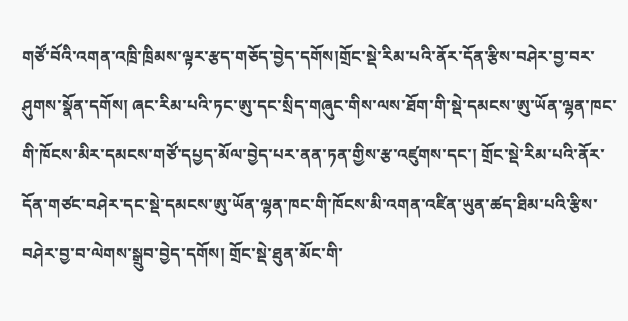གཙོ་བོའི་འགན་འཁྲི་ཁྲིམས་ལྟར་རྩད་གཅོད་བྱེད་དགོས།གྲོང་སྡེ་རིམ་པའི་ནོར་དོན་རྩིས་བཤེར་བྱ་བར་ཤུགས་སྣོན་དགོས། ཞང་རིམ་པའི་ཏང་ཨུ་དང་སྲིད་གཞུང་གིས་ལས་ཐོག་གི་སྡེ་དམངས་ཨུ་ཡོན་ལྷན་ཁང་གི་ཁོངས་མིར་དམངས་གཙོ་དཔྱད་མོལ་བྱེད་པར་ནན་ཏན་གྱིས་རྩ་འཛུགས་དང་། གྲོང་སྡེ་རིམ་པའི་ནོར་དོན་གཙང་བཤེར་དང་སྡེ་དམངས་ཨུ་ཡོན་ལྷན་ཁང་གི་ཁོངས་མི་འགན་འཛིན་ཡུན་ཚད་ཐིམ་པའི་རྩིས་བཤེར་བྱ་བ་ལེགས་སྒྲུབ་བྱེད་དགོས། གྲོང་སྡེ་ཐུན་མོང་གི་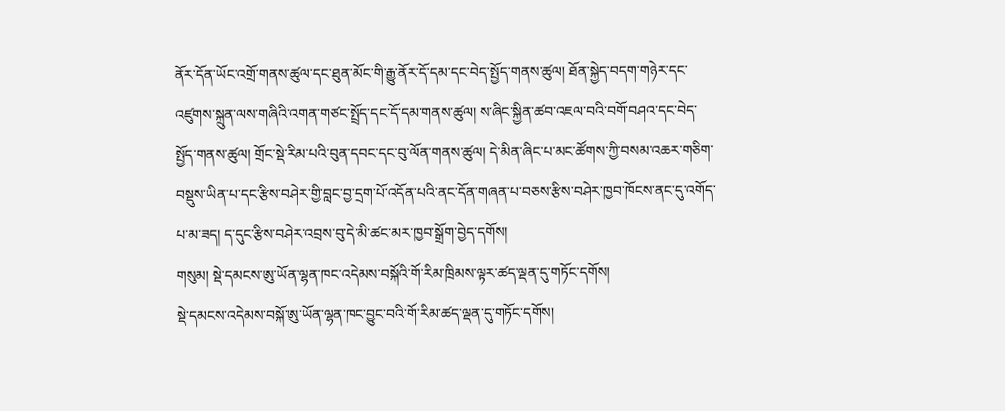ནོར་དོན་ཡོང་འགྲོ་གནས་ཚུལ་དང་ཐུན་མོང་གི་རྒྱུ་ནོར་དོ་དམ་དང་བེད་སྤྱོད་གནས་ཚུལ། ཐོན་སྐྱེད་བདག་གཉེར་དང་འཛུགས་སྐྲུན་ལས་གཞིའི་འགན་གཙང་སྤྲོད་དང་དོ་དམ་གནས་ཚུལ། ས་ཞིང་སྐྱིན་ཚབ་འཇལ་བའི་བགོ་བཤའ་དང་བེད་སྤྱོད་གནས་ཚུལ། གྲོང་སྡེ་རིམ་པའི་བུན་དབང་དང་བུ་ལོན་གནས་ཚུལ། དེ་མིན་ཞིང་པ་མང་ཚོགས་ཀྱི་བསམ་འཆར་གཅིག་བསྡུས་ཡིན་པ་དང་རྩིས་བཤེར་གྱི་བླང་བྱ་དྲག་པོ་འདོན་པའི་ནང་དོན་གཞན་པ་བཅས་རྩིས་བཤེར་ཁྱབ་ཁོངས་ནང་དུ་འགོད་པ་མ་ཟད། ད་དུང་རྩིས་བཤེར་འབྲས་བུ་དེ་མི་ཚང་མར་ཁྱབ་སྒྲོག་བྱེད་དགོས།
གསུམ། སྡེ་དམངས་ཨུ་ཡོན་ལྷན་ཁང་འདེམས་བསྐོའི་གོ་རིམ་ཁྲིམས་ལྟར་ཚད་ལྡན་དུ་གཏོང་དགོས།
སྡེ་དམངས་འདེམས་བསྐོ་ཨུ་ཡོན་ལྷན་ཁང་བྱུང་བའི་གོ་རིམ་ཚད་ལྡན་དུ་གཏོང་དགོས།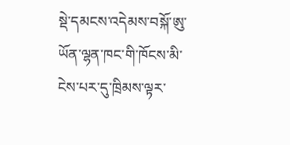སྡེ་དམངས་འདེམས་བསྐོ་ཨུ་ཡོན་ལྷན་ཁང་གི་ཁོངས་མི་ངེས་པར་དུ་ཁྲིམས་ལྟར་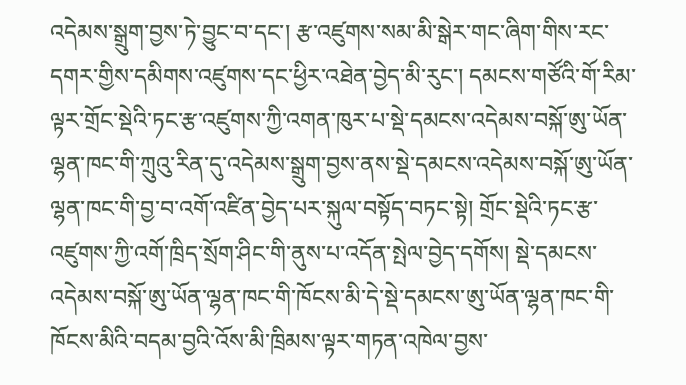འདེམས་སྒྲུག་བྱས་ཏེ་བྱུང་བ་དང་། རྩ་འཛུགས་སམ་མི་སྒེར་གང་ཞིག་གིས་རང་དགར་གྱིས་དམིགས་འཛུགས་དང་ཕྱིར་འཐེན་བྱེད་མི་རུང་། དམངས་གཙོའི་གོ་རིམ་ལྟར་གྲོང་སྡེའི་ཏང་རྩ་འཛུགས་ཀྱི་འགན་ཁུར་པ་སྡེ་དམངས་འདེམས་བསྐོ་ཨུ་ཡོན་ལྷན་ཁང་གི་ཀྲུའུ་རིན་དུ་འདེམས་སྒྲུག་བྱས་ནས་སྡེ་དམངས་འདེམས་བསྐོ་ཨུ་ཡོན་ལྷན་ཁང་གི་བྱ་བ་འགོ་འཛིན་བྱེད་པར་སྐུལ་བསྟོད་བཏང་སྟེ། གྲོང་སྡེའི་ཏང་རྩ་འཛུགས་ཀྱི་འགོ་ཁྲིད་སྲོག་ཤིང་གི་ནུས་པ་འདོན་སྤེལ་བྱེད་དགོས། སྡེ་དམངས་འདེམས་བསྐོ་ཨུ་ཡོན་ལྷན་ཁང་གི་ཁོངས་མི་དེ་སྡེ་དམངས་ཨུ་ཡོན་ལྷན་ཁང་གི་ཁོངས་མིའི་བདམ་བྱའི་འོས་མི་ཁྲིམས་ལྟར་གཏན་འཁེལ་བྱས་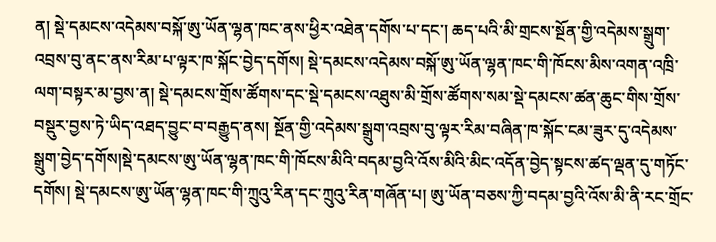ན། སྡེ་དམངས་འདེམས་བསྐོ་ཨུ་ཡོན་ལྷན་ཁང་ནས་ཕྱིར་འཐེན་དགོས་པ་དང་། ཆད་པའི་མི་གྲངས་སྔོན་གྱི་འདེམས་སྒྲུག་འབྲས་བུ་ནང་ནས་རིམ་པ་ལྟར་ཁ་སྐོང་བྱེད་དགོས། སྡེ་དམངས་འདེམས་བསྐོ་ཨུ་ཡོན་ལྷན་ཁང་གི་ཁོངས་མིས་འགན་འཁྲི་ལག་བསྟར་མ་བྱས་ན། སྡེ་དམངས་གྲོས་ཚོགས་དང་སྡེ་དམངས་འཐུས་མི་གྲོས་ཚོགས་སམ་སྡེ་དམངས་ཚན་ཆུང་གིས་གྲོས་བསྡུར་བྱས་ཏེ་ཡིད་འཐད་བྱུང་བ་བརྒྱུད་ནས། སྔོན་གྱི་འདེམས་སྒྲུག་འབྲས་བུ་ལྟར་རིམ་བཞིན་ཁ་སྐོང་ངམ་ཟུར་དུ་འདེམས་སྒྲུག་བྱེད་དགོས།སྡེ་དམངས་ཨུ་ཡོན་ལྷན་ཁང་གི་ཁོངས་མིའི་བདམ་བྱའི་འོས་མིའི་མིང་འདོན་བྱེད་སྟངས་ཚད་ལྡན་དུ་གཏོང་དགོས། སྡེ་དམངས་ཨུ་ཡོན་ལྷན་ཁང་གི་ཀྲུའུ་རིན་དང་ཀྲུའུ་རིན་གཞོན་པ། ཨུ་ཡོན་བཅས་ཀྱི་བདམ་བྱའི་འོས་མི་ནི་རང་གྲོང་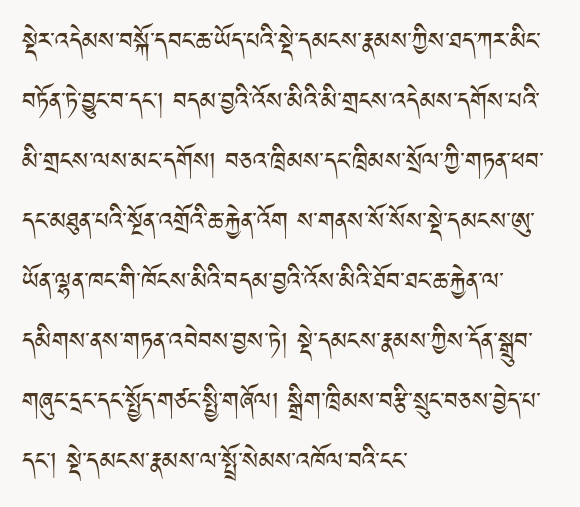སྡེར་འདེམས་བསྐོ་དབང་ཆ་ཡོད་པའི་སྡེ་དམངས་རྣམས་ཀྱིས་ཐད་ཀར་མིང་བཏོན་ཏེ་བྱུང་བ་དང་། བདམ་བྱའི་འོས་མིའི་མི་གྲངས་འདེམས་དགོས་པའི་མི་གྲངས་ལས་མང་དགོས། བཅའ་ཁྲིམས་དང་ཁྲིམས་སྲོལ་ཀྱི་གཏན་ཕབ་དང་མཐུན་པའི་སྔོན་འགྲོའི་ཆ་རྐྱེན་འོག ས་གནས་སོ་སོས་སྡེ་དམངས་ཨུ་ཡོན་ལྷན་ཁང་གི་ཁོངས་མིའི་བདམ་བྱའི་འོས་མིའི་ཐོབ་ཐང་ཆ་རྐྱེན་ལ་དམིགས་ནས་གཏན་འབེབས་བྱས་ཏེ། སྡེ་དམངས་རྣམས་ཀྱིས་དོན་སྒྲུབ་གཞུང་དྲང་དང་སྤྱོད་གཙང་སྤྱི་གཞོལ། སྒྲིག་ཁྲིམས་བརྩི་སྲུང་བཅས་བྱེད་པ་དང་། སྡེ་དམངས་རྣམས་ལ་སྤྲོ་སེམས་འཁོལ་བའི་ངང་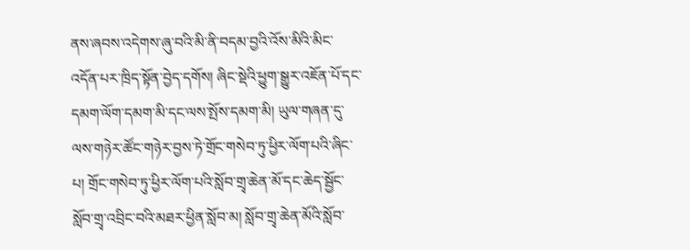ནས་ཞབས་འདེགས་ཞུ་བའི་མི་ནི་བདམ་བྱའི་འོས་མིའི་མིང་འདོན་པར་ཁྲིད་སྟོན་བྱེད་དགོས། ཞིང་སྡེའི་ཕྱུག་སྒྱུར་འཇོན་པོ་དང་དམག་ལོག་དམག་མི་དང་ལས་སྤོས་དམག་མི། ཡུལ་གཞན་དུ་ལས་གཉེར་ཚོང་གཉེར་བྱས་ཏེ་གྲོང་གསེབ་ཏུ་ཕྱིར་ལོག་པའི་ཞིང་པ། གྲོང་གསེབ་ཏུ་ཕྱིར་ལོག་པའི་སློབ་གྲྭ་ཆེན་མོ་དང་ཆེད་སྦྱོང་སློབ་གྲྭ་འབྲིང་བའི་མཐར་ཕྱིན་སློབ་མ། སློབ་གྲྭ་ཆེན་མོའི་སློབ་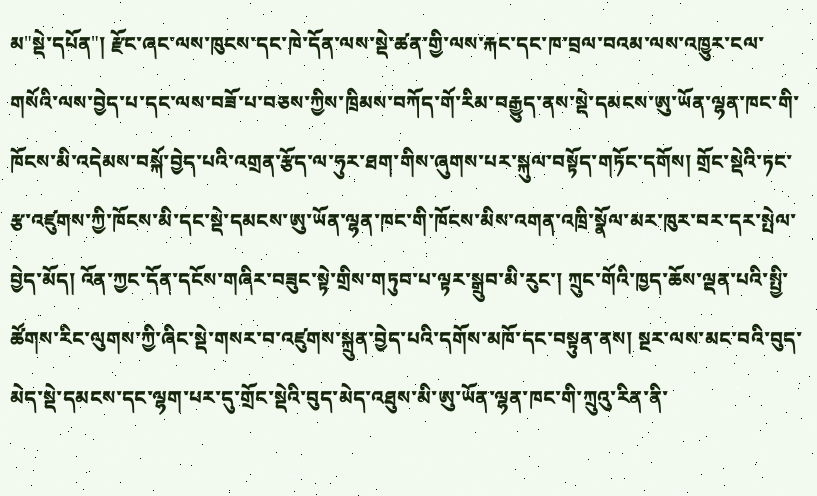མ"སྡེ་དཔོན"། རྫོང་ཞང་ལས་ཁུངས་དང་ཁེ་དོན་ལས་སྡེ་ཚན་གྱི་ལས་རྐང་དང་ཁ་བྲལ་བའམ་ལས་འཁྱུར་ངལ་གསོའི་ལས་བྱེད་པ་དང་ལས་བཟོ་པ་བཅས་ཀྱིས་ཁྲིམས་བཀོད་གོ་རིམ་བརྒྱུད་ནས་སྡེ་དམངས་ཨུ་ཡོན་ལྷན་ཁང་གི་ཁོངས་མི་འདེམས་བསྐོ་བྱེད་པའི་འགྲན་རྩོད་ལ་ཧུར་ཐག་གིས་ཞུགས་པར་སྐུལ་བསྟོད་གཏོང་དགོས། གྲོང་སྡེའི་ཏང་རྩ་འཛུགས་ཀྱི་ཁོངས་མི་དང་སྡེ་དམངས་ཨུ་ཡོན་ལྷན་ཁང་གི་ཁོངས་མིས་འགན་འཁྲི་སྣོལ་མར་ཁུར་བར་དར་སྤེལ་བྱེད་མོད། འོན་ཀྱང་དོན་དངོས་གཞིར་བཟུང་སྟེ་གྲིས་གཏུབ་པ་ལྟར་སྒྲུབ་མི་རུང་། ཀྲུང་གོའི་ཁྱད་ཆོས་ལྡན་པའི་སྤྱི་ཚོགས་རིང་ལུགས་ཀྱི་ཞིང་སྡེ་གསར་བ་འཛུགས་སྐྲུན་བྱེད་པའི་དགོས་མཁོ་དང་བསྟུན་ནས། སྔར་ལས་མང་བའི་བུད་མེད་སྡེ་དམངས་དང་ལྷག་པར་དུ་གྲོང་སྡེའི་བུད་མེད་འཐུས་མི་ཨུ་ཡོན་ལྷན་ཁང་གི་ཀྲུའུ་རིན་ནི་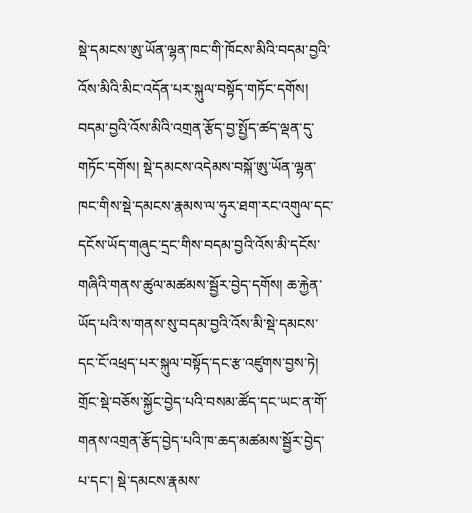སྡེ་དམངས་ཨུ་ཡོན་ལྷན་ཁང་གི་ཁོངས་མིའི་བདམ་བྱའི་འོས་མིའི་མིང་འདོན་པར་སྐུལ་བསྟོད་གཏོང་དགོས། བདམ་བྱའི་འོས་མིའི་འགྲན་རྩོད་བྱ་སྤྱོད་ཚད་ལྡན་དུ་གཏོང་དགོས། སྡེ་དམངས་འདེམས་བསྐོ་ཨུ་ཡོན་ལྷན་ཁང་གིས་སྡེ་དམངས་རྣམས་ལ་ཧུར་ཐག་རང་འགུལ་དང་དངོས་ཡོད་གཞུང་དྲང་གིས་བདམ་བྱའི་འོས་མི་དངོས་གཞིའི་གནས་ཚུལ་མཚམས་སྦྱོར་བྱེད་དགོས། ཆ་རྐྱེན་ཡོད་པའི་ས་གནས་སུ་བདམ་བྱའི་འོས་མི་སྡེ་དམངས་དང་ངོ་འཕྲད་པར་སྐུལ་བསྟོད་དང་རྩ་འཛུགས་བྱས་ཏེ། གྲོང་སྡེ་བཅོས་སྐྱོང་བྱེད་པའི་བསམ་ཚོད་དང་ཡང་ན་གོ་གནས་འགྲན་རྩོད་བྱེད་པའི་ཁ་ཆད་མཚམས་སྦྱོར་བྱེད་པ་དང་། སྡེ་དམངས་རྣམས་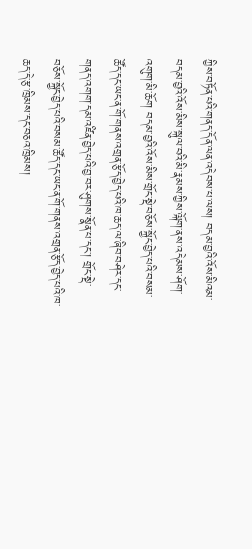ཀྱིས་བཏོན་པའི་གནད་དོན་ལན་འདེབས་པ་ལས། བདམ་བྱའི་འོས་མིའམ་བདམ་བྱའི་འོས་མིས་སྐུལ་བའི་མི་རྣམས་ཀྱིས་ལྐོག་ནས་འདེམས་ཤོག་འགུག་མི་ཆོག བདམ་བྱའི་འོས་མིས་གྲོང་སྡེ་བཅོས་སྐྱོང་བྱེད་པའི་བསམ་ཚོད་དང་ཡང་ན་གོ་གནས་འགྲན་རྩོད་བྱེད་པའི་ཁ་ཆད་ལ་ཞིབ་བཤེར་དང་གནད་འགག་དམ་འཛིན་བྱེད་པའི་བྱ་བར་ཤུགས་སྣོན་པ་དང་། གྲོང་སྡེ་བཅོས་སྐྱོང་བྱེད་པའི་བསམ་ཚོད་དང་ཡང་ན་གོ་གནས་འགྲན་རྩོད་བྱེད་པའི་ཁ་ཆད་དེ་རྩ་ཁྲིམས་དང་བཅའ་ཁྲིམས།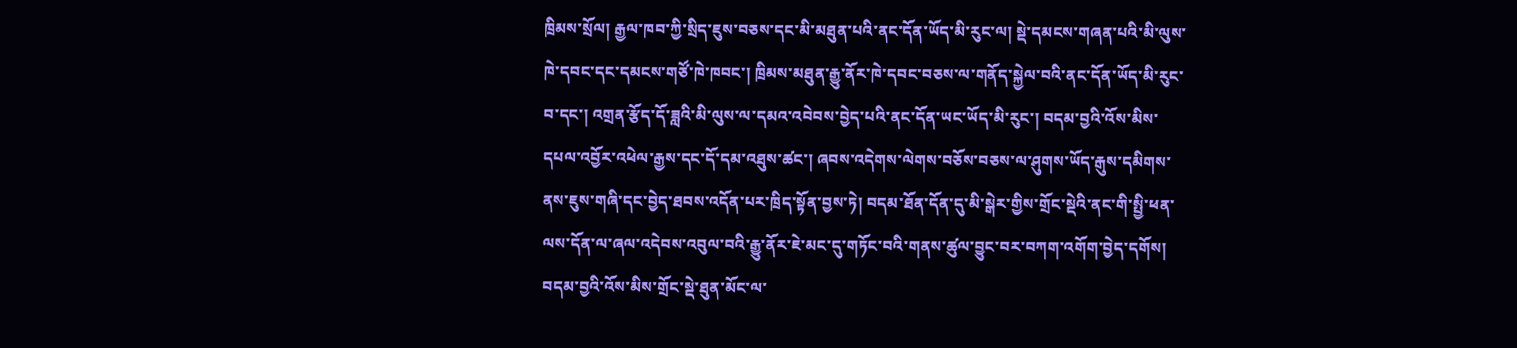ཁྲིམས་སྲོལ། རྒྱལ་ཁབ་ཀྱི་སྲིད་ཇུས་བཅས་དང་མི་མཐུན་པའི་ནང་དོན་ཡོད་མི་རུང་ལ། སྡེ་དམངས་གཞན་པའི་མི་ལུས་ཁེ་དབང་དང་དམངས་གཙོ་ཁེ་ཁབང་། ཁྲིམས་མཐུན་རྒྱུ་ནོར་ཁེ་དབང་བཅས་ལ་གནོད་སྐྱེལ་བའི་ནང་དོན་ཡོད་མི་རུང་བ་དང་། འགྲན་རྩོད་དོ་ཟླའི་མི་ལུས་ལ་དམའ་འབེབས་བྱེད་པའི་ནང་དོན་ཡང་ཡོད་མི་རུང་། བདམ་བྱའི་འོས་མིས་དཔལ་འབྱོར་འཕེལ་རྒྱས་དང་དོ་དམ་འཐུས་ཚང་། ཞབས་འདེགས་ལེགས་བཅོས་བཅས་ལ་ཤུགས་ཡོད་རྒུས་དམིགས་ནས་ཇུས་གཞི་དང་བྱེད་ཐབས་འདོན་པར་ཁྲིད་སྟོན་བྱས་ཏེ། བདམ་ཐོན་དོན་དུ་མི་སྒེར་གྱིས་གྲོང་སྡེའི་ནང་གི་སྤྱི་ཕན་ལས་དོན་ལ་ཞལ་འདེབས་འབུལ་བའི་རྒྱུ་ནོར་ཇེ་མང་དུ་གཏོང་བའི་གནས་ཚུལ་བྱུང་བར་བཀག་འགོག་བྱེད་དགོས། བདམ་བྱའི་འོས་མིས་གྲོང་སྡེ་ཐུན་མོང་ལ་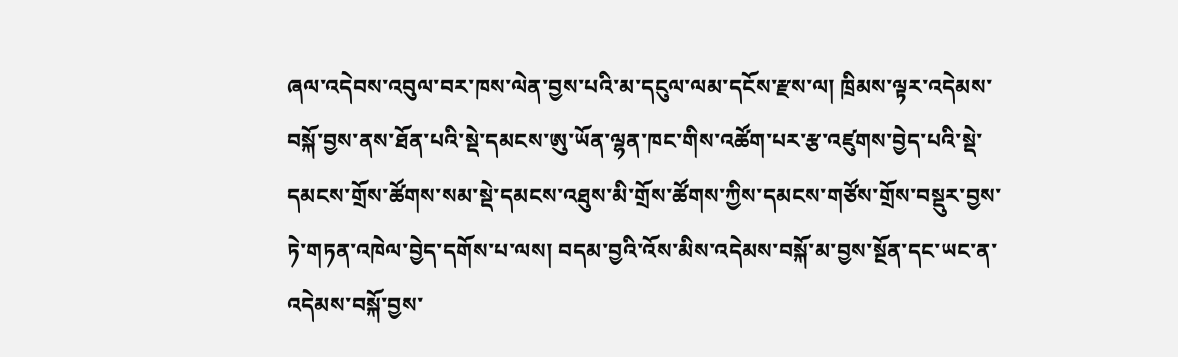ཞལ་འདེབས་འབུལ་བར་ཁས་ལེན་བྱས་པའི་མ་དངུལ་ལམ་དངོས་རྫས་ལ། ཁྲིམས་ལྟར་འདེམས་བསྐོ་བྱས་ནས་ཐོན་པའི་སྡེ་དམངས་ཨུ་ཡོན་ལྷན་ཁང་གིས་འཚོག་པར་རྩ་འཛུགས་བྱེད་པའི་སྡེ་དམངས་གྲོས་ཚོགས་སམ་སྡེ་དམངས་འཐུས་མི་གྲོས་ཚོགས་ཀྱིས་དམངས་གཙོས་གྲོས་བསྡུར་བྱས་ཏེ་གཏན་འཁེལ་བྱེད་དགོས་པ་ལས། བདམ་བྱའི་འོས་མིས་འདེམས་བསྐོ་མ་བྱས་སྔོན་དང་ཡང་ན་འདེམས་བསྐོ་བྱས་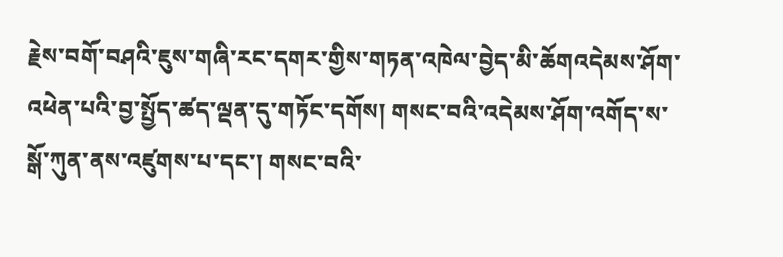རྗེས་བགོ་བཤའི་ཇུས་གཞི་རང་དགར་གྱིས་གཏན་འཁེལ་བྱེད་མི་ཆོགའདེམས་ཤོག་འཕེན་པའི་བྱ་སྤྱོད་ཚད་ལྡན་དུ་གཏོང་དགོས། གསང་བའི་འདེམས་ཤོག་འགོད་ས་སྒོ་ཀུན་ནས་འཛུགས་པ་དང་། གསང་བའི་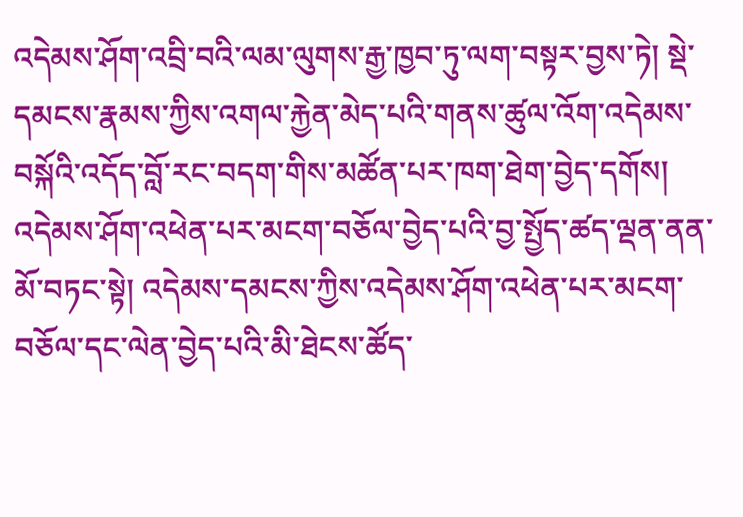འདེམས་ཤོག་འབྲི་བའི་ལམ་ལུགས་རྒྱ་ཁྱབ་ཏུ་ལག་བསྟར་བྱས་ཏེ། སྡེ་དམངས་རྣམས་ཀྱིས་འགལ་རྐྱེན་མེད་པའི་གནས་ཚུལ་འོག་འདེམས་བསྐོའི་འདོད་བློ་རང་བདག་གིས་མཚོན་པར་ཁག་ཐེག་བྱེད་དགོས། འདེམས་ཤོག་འཕེན་པར་མངག་བཅོལ་བྱེད་པའི་བྱ་སྤྱོད་ཚད་ལྡན་ནན་མོ་བཏང་སྟེ། འདེམས་དམངས་ཀྱིས་འདེམས་ཤོག་འཕེན་པར་མངག་བཅོལ་དང་ལེན་བྱེད་པའི་མི་ཐེངས་ཚོད་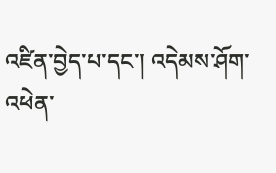འཛིན་བྱེད་པ་དང་། འདེམས་ཤོག་འཕེན་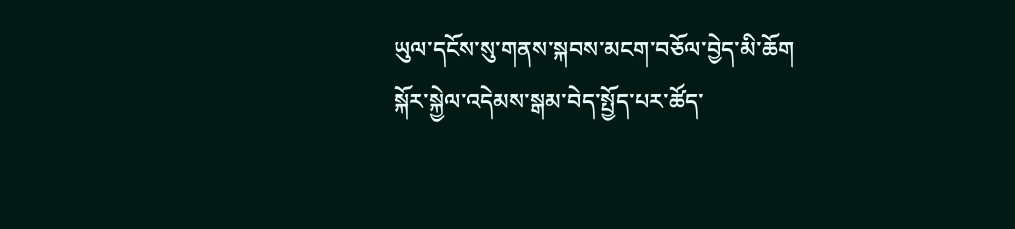ཡུལ་དངོས་སུ་གནས་སྐབས་མངག་བཅོལ་བྱེད་མི་ཆོག སྐོར་སྐྱེལ་འདེམས་སྒམ་བེད་སྤྱོད་པར་ཚོད་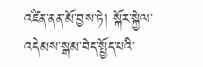འཛིན་ནན་མོ་བྱས་ཏེ། སྐོར་སྐྱེལ་འདེམས་སྒམ་བེད་སྤྱོད་པའི་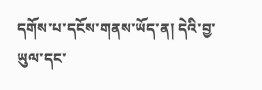དགོས་པ་དངོས་གནས་ཡོད་ན། དེའི་བྱ་ཡུལ་དང་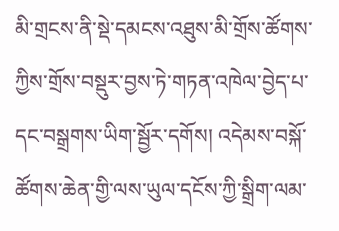མི་གྲངས་ནི་སྡེ་དམངས་འཐུས་མི་གྲོས་ཚོགས་ཀྱིས་གྲོས་བསྡུར་བྱས་ཏེ་གཏན་འཁེལ་བྱེད་པ་དང་བསྒྲགས་ཡིག་སྦྱོར་དགོས། འདེམས་བསྐོ་ཚོགས་ཆེན་གྱི་ལས་ཡུལ་དངོས་ཀྱི་སྒྲིག་ལམ་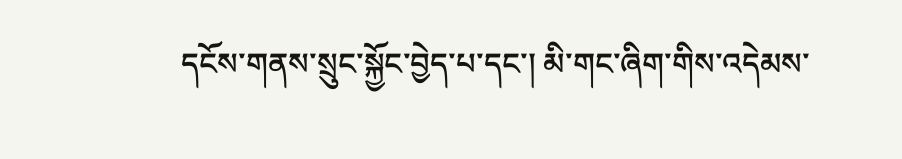དངོས་གནས་སྲུང་སྐྱོང་བྱེད་པ་དང་། མི་གང་ཞིག་གིས་འདེམས་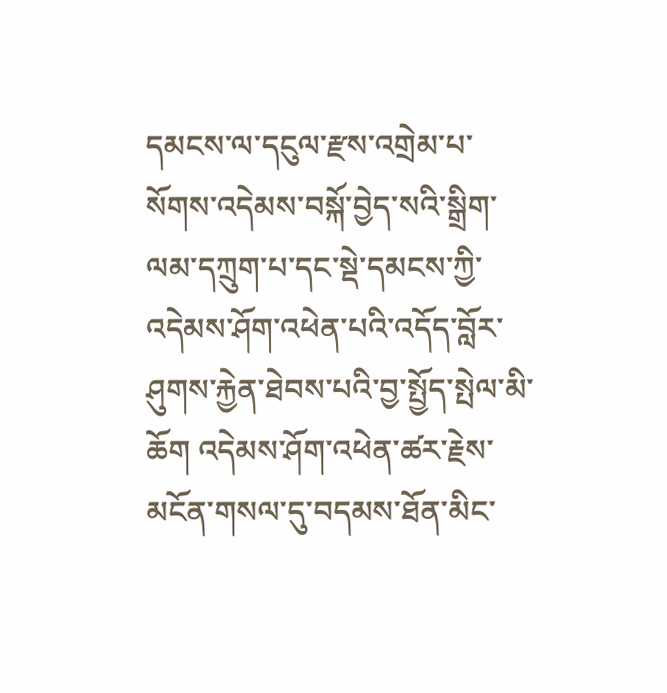དམངས་ལ་དངུལ་རྫས་འགྲེམ་པ་སོགས་འདེམས་བསྐོ་བྱེད་སའི་སྒྲིག་ལམ་དཀྲུག་པ་དང་སྡེ་དམངས་ཀྱི་འདེམས་ཤོག་འཕེན་པའི་འདོད་བློར་ཤུགས་རྐྱེན་ཐེབས་པའི་བྱ་སྤྱོད་སྤེལ་མི་ཆོག འདེམས་ཤོག་འཕེན་ཚར་རྗེས་མངོན་གསལ་དུ་བདམས་ཐོན་མིང་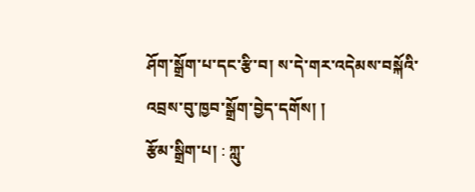ཤོག་སྒྲོག་པ་དང་རྩི་བ། ས་དེ་གར་འདེམས་བསྐོའི་འབྲས་བུ་ཁྱབ་སྒྲོག་བྱེད་དགོས། །
རྩོམ་སྒྲིག་པ། : ཀླུ་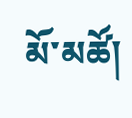མོ་མཚོ།